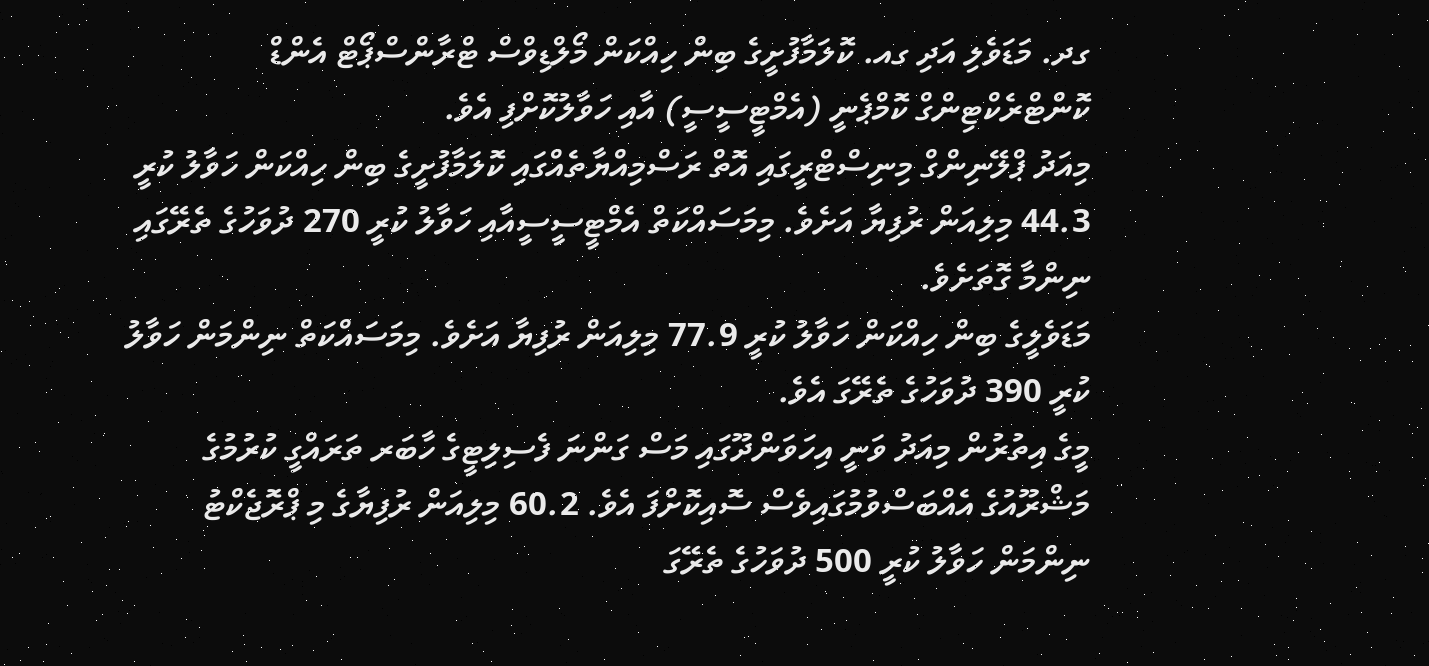ގދ. މަޑަވެލި އަދި ގއ. ކޮލަމާފުށީގެ ބިން ހިއްކަން މޯލްޑިވްސް ޓްރާންސްޕޯޓް އެންޑް ކޮންޓްރެކްޓިންގް ކޮމްޕެނީ (އެމްޓީސީސީ) އާއި ހަވާލުކޮށްފި އެވެ.
މިއަދު ޕްލޭނިންގް މިނިސްޓްރީގައި އޮތް ރަސްމިއްޔާތެއްގައި ކޮލަމާފުށީގެ ބިން ހިއްކަން ހަވާލު ކުރީ 44.3 މިލިއަން ރުފިޔާ އަށެވެ. މިމަސައްކަތް އެމްޓީސީސީއާއި ހަވާލު ކުރީ 270 ދުވަހުގެ ތެރޭގައި ނިންމާ ގޮތަށެވެ.
މަޑަވެލީގެ ބިން ހިއްކަން ހަވާލު ކުރީ 77.9 މިލިއަން ރުފިޔާ އަށެވެ. މިމަސައްކަތް ނިންމަން ހަވާލު ކުރީ 390 ދުވަހުގެ ތެރޭގަ އެވެ.
މީގެ އިތުރުން މިއަދު ވަނީ އިހަވަންދޫގައި މަސް ގަންނަ ފެސިލިޓީގެ ހާބަރ ތަރައްގީ ކުރުމުގެ މަޝްރޫއުގެ އެއްބަސްވުމުގައިވެސް ސޮއިކޮށްފަ އެވެ. 60.2 މިލިއަން ރުފިޔާގެ މި ޕްރޮޖެކްޓު ނިންމަން ހަވާލު ކުރީ 500 ދުވަހުގެ ތެރޭގަ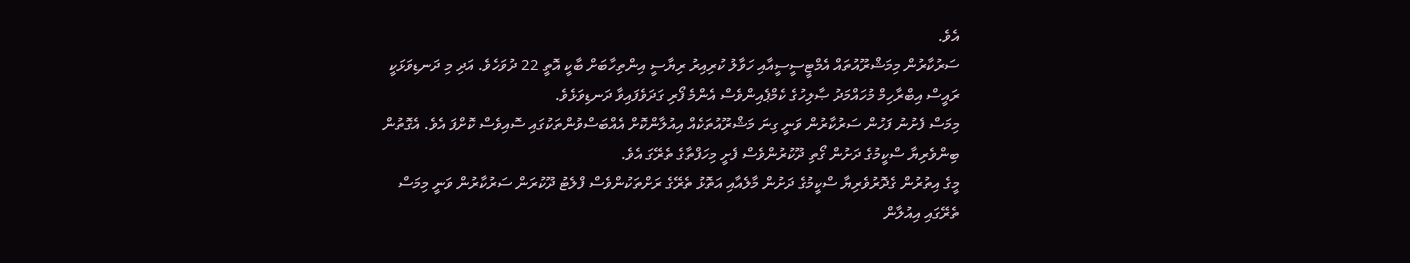އެވެ.
ސަރުކާރުން މިމަޝްރޫއުތައް އެމްޓީސީސީއާއި ހަވާލު ކުރިއިރު ރިޔާސީ އިންތިހާބަށް ބާކީ އޮތީ 22 ދުވަހެވެ. އަދި މި ދަނޑިވަޅަކީ ރައީސް އިބްރާހިމް މުހައްމަދު ޞާލިހުގެ ކެމްޕެއިންވެސް އެންމެ ފޯރި ގަދަވެފައިވާ ދަނޑިވަޅެވެ.
މިމަސް ފެށުނު ފަހުން ސަރުކާރުން ވަނީ ގިނަ މަޝްރޫއުތަކެއް އިއުލާންކޮށް އެއްބަސްވުންތަކުގައި ސޮއިވެސް ކޮށްފަ އެވެ. އެގޮތުން ބިންވެރިޔާ ސްކީމުގެ ދަށުން ގޯތި ދޫކުރުންވެސް ފެށީ މިހަފްތާގެ ތެރޭގަ އެވެ.
މީގެ އިތުރުން ގެދޮރުވެރިޔާ ސްކީމުގެ ދަށުން މާލެއާއި އަތޮޅު ތެރޭގެ ރަށްތަކުންވެސް ފްލެޓު ދޫކުރަން ސަރުކާރުން ވަނީ މިމަސް ތެރޭގައި އިއުލާން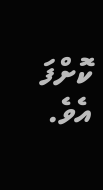ކޮށްފަ އެވެ.